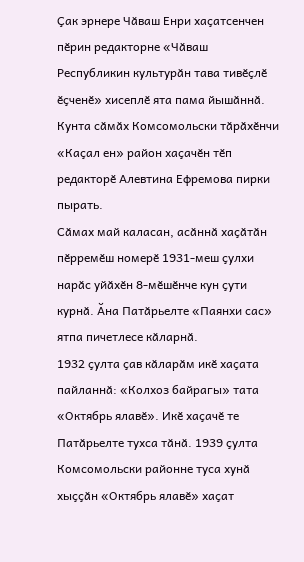Ҫак эрнере Чӑваш Енри хаҫатсенчен пӗрин редакторне «Чӑваш Республикин культурӑн тава тивӗҫлӗ ӗҫченӗ» хисеплӗ ята пама йышӑннӑ. Кунта сӑмӑх Комсомольски тӑрӑхӗнчи «Каҫал ен» район хаҫачӗн тӗп редакторӗ Алевтина Ефремова пирки пырать.
Сӑмах май каласан, асӑннӑ хаҫӑтӑн пӗрремӗш номерӗ 1931-меш ҫулхи нарӑс уйӑхӗн 8-мӗшӗнче кун ҫути курнӑ. Ӑна Патӑрьелте «Паянхи сас» ятпа пичетлесе кӑларнӑ.
1932 ҫулта ҫав кӑларӑм икӗ хаҫата пайланнӑ: «Колхоз байрагы» тата «Октябрь ялавӗ». Икӗ хаҫачӗ те Патӑрьелте тухса тӑнӑ. 1939 ҫулта Комсомольски районне туса хунӑ хыҫҫӑн «Октябрь ялавӗ» хаҫат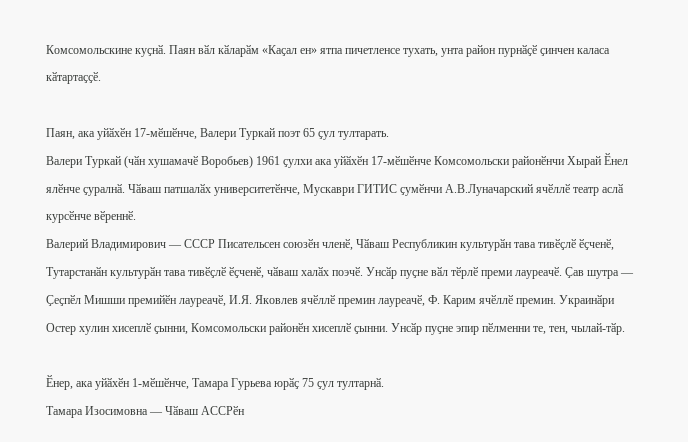Комсомольскине куҫнӑ. Паян вӑл кӑларӑм «Каҫал ен» ятпа пичетленсе тухать, унта район пурнӑҫӗ ҫинчен каласа кӑтартаҫҫӗ.

Паян, ака уйӑхӗн 17-мӗшӗнче, Валери Туркай поэт 65 ҫул тултарать.
Валери Туркай (чӑн хушамачӗ Воробьев) 1961 ҫулхи ака уйӑхӗн 17-мӗшӗнче Комсомольски районӗнчи Хырай Ӗнел ялӗнче ҫуралнӑ. Чӑваш патшалӑх университетӗнче, Мускаври ГИТИС ҫумӗнчи А.В.Луначарский ячӗллӗ театр аслӑ курсӗнче вӗреннӗ.
Валерий Владимирович — СССР Писательсен союзӗн членӗ, Чӑваш Республикин культурӑн тава тивӗҫлӗ ӗҫченӗ, Тутарстанӑн культурӑн тава тивӗҫлӗ ӗҫченӗ, чӑваш халӑх поэчӗ. Унсӑр пуҫне вӑл тӗрлӗ преми лауреачӗ. Ҫав шутра — Ҫеҫпӗл Мишши премийӗн лауреачӗ, И.Я. Яковлев ячӗллӗ премин лауреачӗ, Ф. Карим ячӗллӗ премин. Украинӑри Остер хулин хисеплӗ ҫынни, Комсомольски районӗн хисеплӗ ҫынни. Унсӑр пуҫне эпир пӗлменни те, тен, чылай-тӑр.

Ӗнер, ака уйӑхӗн 1-мӗшӗнче, Тамара Гурьева юрӑҫ 75 ҫул тултарнӑ.
Тамара Изосимовна — Чӑваш АССРӗн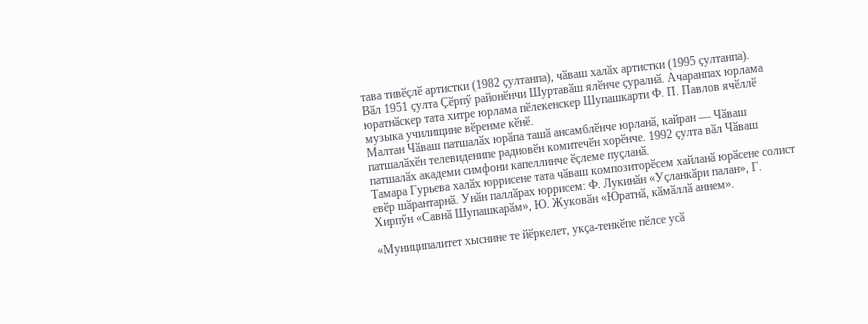тава тивӗҫлӗ артистки (1982 ҫултанпа), чӑваш халӑх артистки (1995 ҫултанпа).
Вӑл 1951 ҫулта Ҫӗрпӳ районӗнчи Шуртавӑш ялӗнче ҫуралнӑ. Ачаранпах юрлама юратнӑскер тата хитре юрлама пӗлекенскер Шупашкарти Ф. П. Павлов ячӗллӗ музыка училищине вӗренме кӗнӗ.
Малтан Чӑваш патшалӑх юрӑпа ташӑ ансамблӗнче юрланӑ, кайран — Чӑваш патшалӑхӗн телевиденипе радиовӗн комитечӗн хорӗнче. 1992 ҫулта вӑл Чӑваш патшалӑх академи симфони капеллинче ӗҫлеме пуҫланӑ.
Тамара Гурьева халӑх юррисене тата чӑваш композиторӗсем хайланӑ юрӑсене солист евӗр шӑрантарнӑ. Унӑн паллӑрах юррисем: Ф. Лукинӑн «Уҫланкӑри палан», Г. Хирпӳн «Савнӑ Шупашкарӑм», Ю. Жуковӑн «Юратнӑ, кӑмӑллӑ аннем».

«Муниципалитет хыснине те йӗркелет, укҫа-тенкӗпе пӗлсе усӑ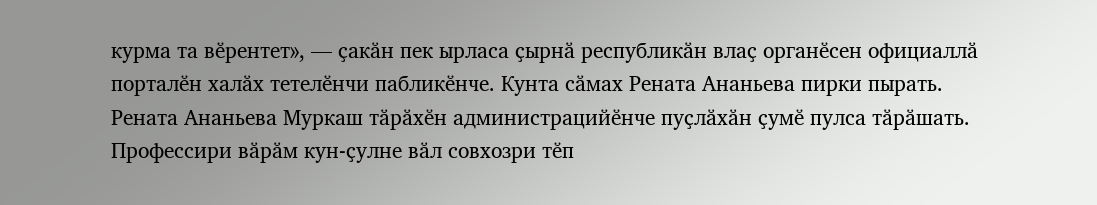курма та вӗрентет», — ҫакӑн пек ырласа ҫырнӑ республикӑн влаҫ органӗсен официаллӑ порталӗн халӑх тетелӗнчи пабликӗнче. Кунта сӑмах Рената Ананьева пирки пырать.
Рената Ананьева Муркаш тӑрӑхӗн администрацийӗнче пуҫлӑхӑн ҫумӗ пулса тӑрӑшать. Профессири вӑрӑм кун-ҫулне вӑл совхозри тӗп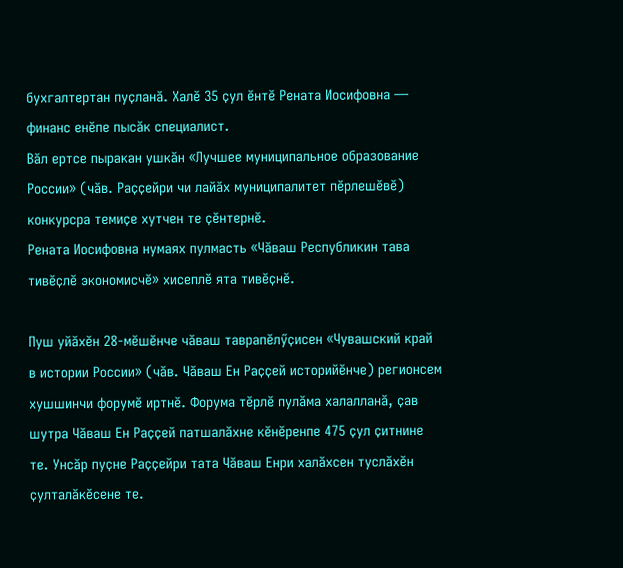бухгалтертан пуҫланӑ. Халӗ 35 ҫул ӗнтӗ Рената Иосифовна — финанс енӗпе пысӑк специалист.
Вӑл ертсе пыракан ушкӑн «Лучшее муниципальное образование России» (чӑв. Раҫҫейри чи лайӑх муниципалитет пӗрлешӗвӗ) конкурсра темиҫе хутчен те ҫӗнтернӗ.
Рената Иосифовна нумаях пулмасть «Чӑваш Республикин тава тивӗҫлӗ экономисчӗ» хисеплӗ ята тивӗҫнӗ.

Пуш уйӑхӗн 28-мӗшӗнче чӑваш таврапӗлӳҫисен «Чувашский край в истории России» (чӑв. Чӑваш Ен Раҫҫей историйӗнче) регионсем хушшинчи форумӗ иртнӗ. Форума тӗрлӗ пулӑма халалланӑ, ҫав шутра Чӑваш Ен Раҫҫей патшалӑхне кӗнӗренпе 475 ҫул ҫитнине те. Унсӑр пуҫне Раҫҫейри тата Чӑваш Енри халӑхсен туслӑхӗн ҫулталӑкӗсене те.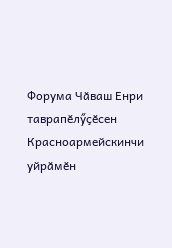Форума Чӑваш Енри таврапӗлӳҫӗсен Красноармейскинчи уйрӑмӗн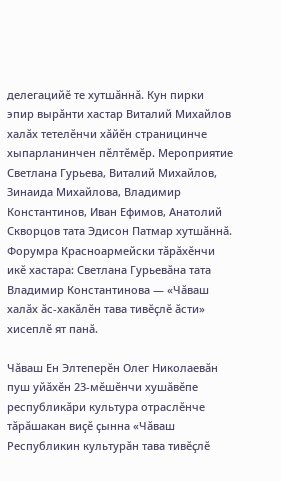делегацийӗ те хутшӑннӑ. Кун пирки эпир вырӑнти хастар Виталий Михайлов халӑх тетелӗнчи хӑйӗн страницинче хыпарланинчен пӗлтӗмӗр. Мероприятие Светлана Гурьева, Виталий Михайлов, Зинаида Михайлова, Владимир Константинов, Иван Ефимов, Анатолий Скворцов тата Эдисон Патмар хутшӑннӑ.
Форумра Красноармейски тӑрӑхӗнчи икӗ хастара: Светлана Гурьевӑна тата Владимир Константинова — «Чӑваш халӑх ӑс-хакӑлӗн тава тивӗҫлӗ ӑсти» хисеплӗ ят панӑ.

Чӑваш Ен Элтеперӗн Олег Николаевӑн пуш уйӑхӗн 23-мӗшӗнчи хушӑвӗпе республикӑри культура отраслӗнче тӑрӑшакан виҫӗ ҫынна «Чӑваш Республикин культурӑн тава тивӗҫлӗ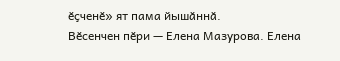ӗҫченӗ» ят пама йышӑннӑ.
Вӗсенчен пӗри — Елена Мазурова. Елена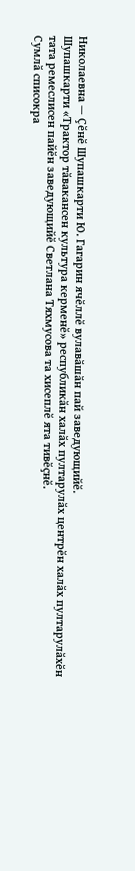Николаевна — Ҫӗнӗ Шупашкарти Ю. Гагарин ячӗллӗ вулавӑшӑн пай заведующийӗ.
Шупашкарти «Трактор тӑвакансен культура керменӗ» республикӑн халӑх пултарулӑх центрӗн халӑх пултарулӑхӗн тата ремеслисен пайӗн заведующийӗ Светлана Тяхмусова та хисеплӗ ята тивӗҫнӗ.
Сумлӑ списокра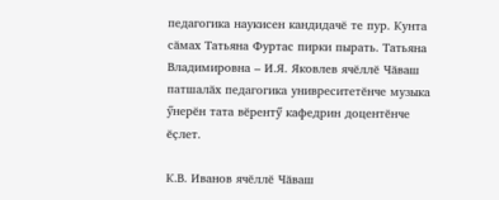педагогика наукисен кандидачӗ те пур. Кунта сӑмах Татьяна Фуртас пирки пырать. Татьяна Владимировна – И.Я. Яковлев ячӗллӗ Чӑваш патшалӑх педагогика унивреситетӗнче музыка ӳнерӗн тата вӗрентӳ кафедрин доцентӗнче ӗҫлет.

К.В. Иванов ячӗллӗ Чӑваш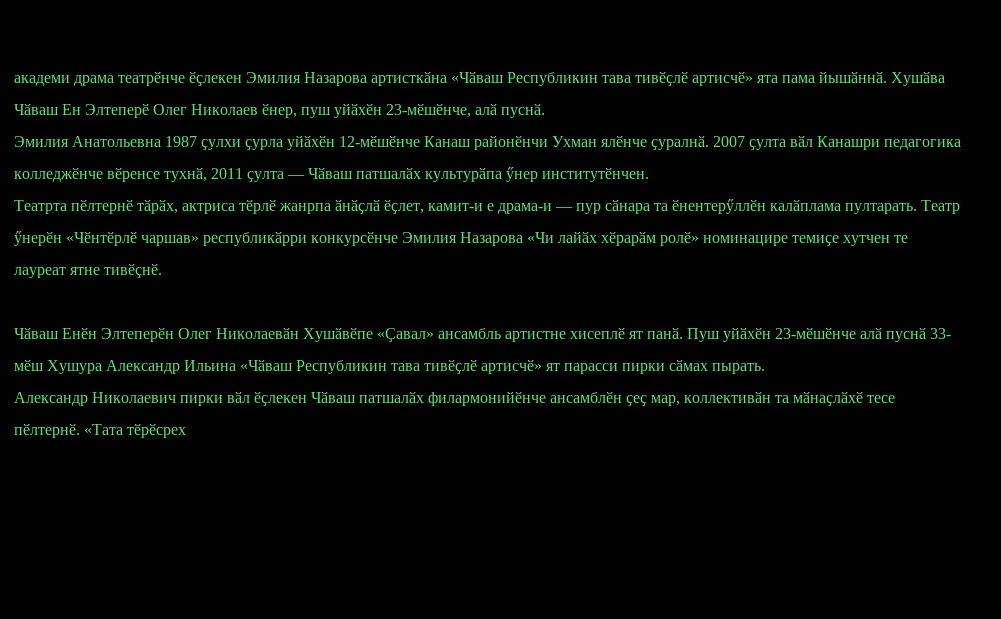академи драма театрӗнче ӗҫлекен Эмилия Назарова артисткӑна «Чӑваш Республикин тава тивӗҫлӗ артисчӗ» ята пама йышӑннӑ. Хушӑва Чӑваш Ен Элтеперӗ Олег Николаев ӗнер, пуш уйӑхӗн 23-мӗшӗнче, алӑ пуснӑ.
Эмилия Анатольевна 1987 ҫулхи ҫурла уйӑхӗн 12-мӗшӗнче Канаш районӗнчи Ухман ялӗнче ҫуралнӑ. 2007 ҫулта вӑл Канашри педагогика колледжӗнче вӗренсе тухнӑ, 2011 ҫулта — Чӑваш патшалӑх культурӑпа ӳнер институтӗнчен.
Театрта пӗлтернӗ тӑрӑх, актриса тӗрлӗ жанрпа ӑнӑҫлӑ ӗҫлет, камит-и е драма-и — пур сӑнара та ӗнентерӳллӗн калӑплама пултарать. Театр ӳнерӗн «Чӗнтӗрлӗ чаршав» республикӑрри конкурсӗнче Эмилия Назарова «Чи лайӑх хӗрарӑм ролӗ» номинацире темиҫе хутчен те лауреат ятне тивӗҫнӗ.

Чӑваш Енӗн Элтеперӗн Олег Николаевӑн Хушӑвӗпе «Ҫавал» ансамбль артистне хисеплӗ ят панӑ. Пуш уйӑхӗн 23-мӗшӗнче алӑ пуснӑ 33-мӗш Хушура Александр Ильина «Чӑваш Республикин тава тивӗҫлӗ артисчӗ» ят парасси пирки сӑмах пырать.
Александр Николаевич пирки вӑл ӗҫлекен Чӑваш патшалӑх филармонийӗнче ансамблӗн ҫеҫ мар, коллективӑн та мӑнаҫлӑхӗ тесе пӗлтернӗ. «Тата тӗрӗсрех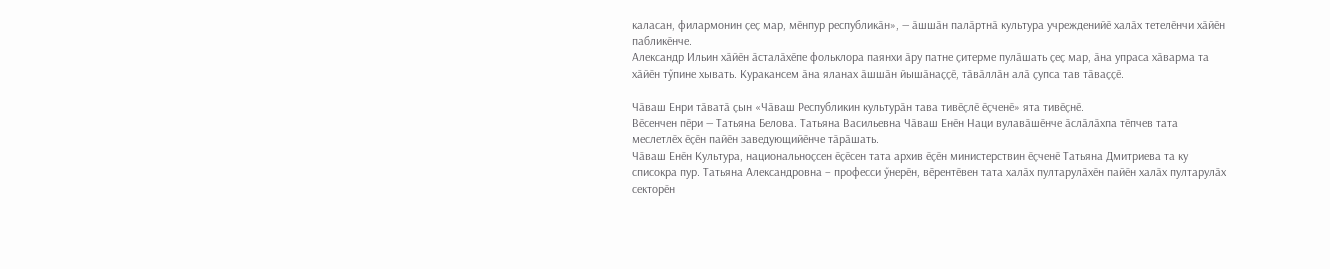каласан, филармонин ҫеҫ мар, мӗнпур республикӑн», — ӑшшӑн палӑртнӑ культура учрежденийӗ халӑх тетелӗнчи хӑйӗн пабликӗнче.
Александр Ильин хӑйӗн ӑсталӑхӗпе фольклора паянхи ӑру патне ҫитерме пулӑшать ҫеҫ мар, ӑна упраса хӑварма та хӑйӗн тӳпине хывать. Куракансем ӑна яланах ӑшшӑн йышӑнаҫҫӗ, тӑвӑллӑн алӑ ҫупса тав тӑваҫҫӗ.

Чӑваш Енри тӑватӑ ҫын «Чӑваш Республикин культурӑн тава тивӗҫлӗ ӗҫченӗ» ята тивӗҫнӗ.
Вӗсенчен пӗри — Татьяна Белова. Татьяна Васильевна Чӑваш Енӗн Наци вулавӑшӗнче ӑслӑлӑхпа тӗпчев тата меслетлӗх ӗҫӗн пайӗн заведующийӗнче тӑрӑшать.
Чӑваш Енӗн Культура, национальноҫсен ӗҫӗсен тата архив ӗҫӗн министерствин ӗҫченӗ Татьяна Дмитриева та ку списокра пур. Татьяна Александровна – професси ӳнерӗн, вӗрентӗвен тата халӑх пултарулӑхӗн пайӗн халӑх пултарулӑх секторӗн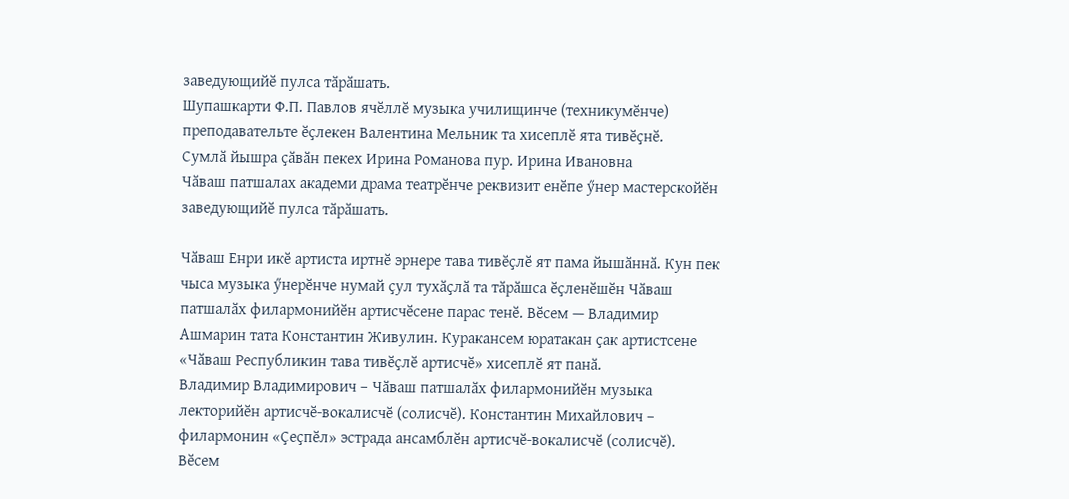заведующийӗ пулса тӑрӑшать.
Шупашкарти Ф.П. Павлов ячӗллӗ музыка училищинче (техникумӗнче) преподавательте ӗҫлекен Валентина Мельник та хисеплӗ ята тивӗҫнӗ.
Сумлӑ йышра ҫӑвӑн пекех Ирина Романова пур. Ирина Ивановна
Чӑваш патшалах академи драма театрӗнче реквизит енӗпе ӳнер мастерскойӗн заведующийӗ пулса тӑрӑшать.

Чӑваш Енри икӗ артиста иртнӗ эрнере тава тивӗҫлӗ ят пама йышӑннӑ. Кун пек чыса музыка ӳнерӗнче нумай ҫул тухӑҫлӑ та тӑрӑшса ӗҫленӗшӗн Чӑваш патшалӑх филармонийӗн артисчӗсене парас тенӗ. Вӗсем — Владимир Ашмарин тата Константин Живулин. Куракансем юратакан ҫак артистсене «Чӑваш Республикин тава тивӗҫлӗ артисчӗ» хисеплӗ ят панӑ.
Владимир Владимирович – Чӑваш патшалӑх филармонийӗн музыка лекторийӗн артисчӗ-вокалисчӗ (солисчӗ). Константин Михайлович – филармонин «Ҫеҫпӗл» эстрада ансамблӗн артисчӗ-вокалисчӗ (солисчӗ).
Вӗсем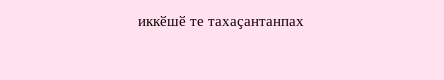иккӗшӗ те тахаҫантанпах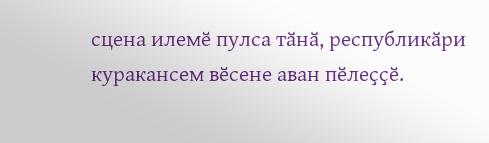сцена илемӗ пулса тӑнӑ, республикӑри куракансем вӗсене аван пӗлеҫҫӗ.